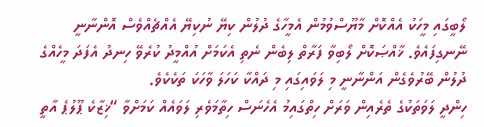ލޯބީގައި މީހަކު އެއްކޮށް މާޔޫސްވުމުން އެމީހާގެ ދުލުން ކިޔޭ ނުކިޔޭ އެއްޗެއްވެސް އޮންނާނީ ނޭނގިފައެވެ. ޚާއްޞަކޮށް ލޯބިވާ ފަރާތް ލިބެން ނެތި އެކަމަށް އުއްމީދު ކުރެވޭ ހިނދު އެފަދަ މީހެއްގެ ދުލުން ބޭރުވެގެން އަންނާނީ މި ލަވައިގައި މި ދައްކާ ކަހަލަ ވާހަކަ ތަކެކެވެ.
ހިންދީ ލަވަތަކުގެ ތެރެއިން ވަރަށް ހިތްގައިމު އެހެނަސް ހިތާމަވެރި ލަވައެއް ކަމަށްވާ “ޚިޒާކެ ޕޫލުޕެ އާތީ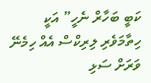ކަބީ ބަހާރް ނެހީ” އަކީ ހިތާމަވެރި ލިރިކްސް އެއް ހިމެނޭ ވަރަށް ސަޅި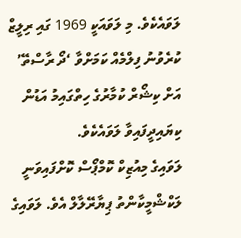ލަވައެކެވެ. މި ލަވައަކީ 1969 ގައި ރިލީޒް ކުރެވުނު ފިލްމެއް ކަމަށްވާ ‘ދޯ ރާސްތޭ’ އަށް ކިޝޯރް ކުމާރުގެ ހިތްގައިމު އަޑުން ކިޔައިދީފައިވާ ލަވައެކެވެ.
ލަވައިގެ މިއުޒިކް ކޮމްޕޯސް ކޮށްފައިވަނީ ލަކްޝްމީކާންތު ޕިޔާރޭލާލް އެވެ. ލަވައިގެ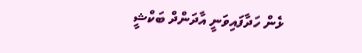ޅެން ހަދާފައިވަނީ އާދަންދް ބަކްޝީ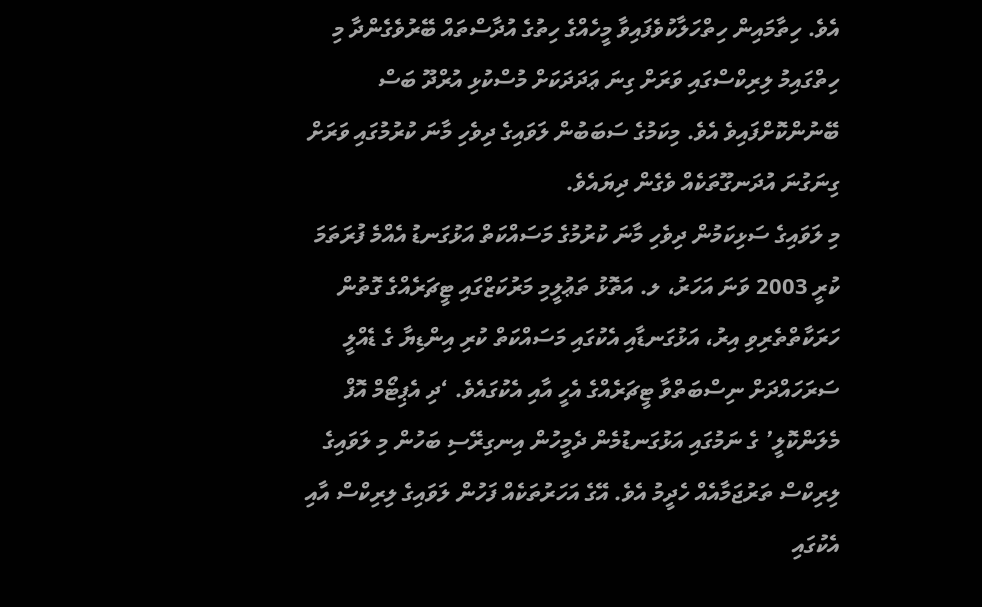އެވެ. ހިތާމައިން ހިތްހަލާކުވެފައިވާ މީހެއްގެ ހިތުގެ އުދާސްތައް ބޭރުވެގެންދާ މި ހިތްގައިމު ލިރިކްސްގައި ވަރަށް ގިނަ ޢަދަދަކަށް މުސްކުޅި އުރްދޫ ބަސް ބޭނުންކޮށްފައިވެ އެވެ. މިކަމުގެ ސަބަބުން ލަވައިގެ ދިވެހި މާނަ ކުރުމުގައި ވަރަށް ގިނަގުނަ އުދަނގޫތަކެއް ވެގެން ދިޔައެވެ.
މި ލަވައިގެ ސަޅިކަމުން ދިވެހި މާނަ ކުރުމުގެ މަސައްކަތް އަޅުގަނޑު އެއްމެ ފުރަތަމަ ކުރީ 2003 ވަނަ އަހަރު، ލ. އަތޮޅު ތަޢުލީމި މަރުކަޒްގައި ޓީޗަރެއްގެ ގޮތުން ހަރަކާތްތެރިވި އިރު، އަޅުގަނޑާއި އެކުގައި މަސައްކަތް ކުރި އިންޑިޔާ ގެ ޑެއްލީ ސަރަހައްދަށް ނިސްބަތްވާ ޓީޗަރެއްގެ އެހީ އާއި އެކުގައެވެ. ‘ދި އެޕިޓޯމް އޮފް މެލަންކޮލީ’ ގެ ނަމުގައި އަޅުގަނޑުމެން ދެމީހުން އިނގިރޭސި ބަހުން މި ލަވައިގެ ލިރިކްސް ތަރުޖަމާއެއް ހެދީމު އެވެ. އޭގެ އަހަރުތަކެއް ފަހުން ލަވައިގެ ލިރިކްސް އާއި އެކުގައި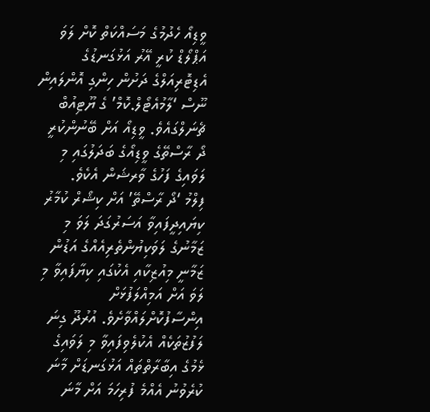ވީޑިއޯ ހެދުމުގެ މަސައްކަތް ކޮށް ލަވަ އަޕްލޯޑް ކުރީ އޭރު އަޅުގަނޑުގެ އެޑިޓޮރިއަލްގެ ދަށުން ހިންގި އޮންލައިން ނޫސް ‘ލާމުއެޓޯލް.ކޮމް’ ގެ ޔޫޓިއުބް ޗެނަލްގައެވެ. ވީޑިއޯ އަށް ބޭނުންކުރީ ދޯ ރާސްތޭގެ ވީޑިއޯގެ ބަދަލުގައި މި ލަވައިގެ ފަހުގެ ވާރޝަން އެކެވެ.
ފިލްމު ‘ދޯ ރާސްތޭ’ އަށް ކިޝޯރް ކުމާރު ކިޔައިދީފައިވާ އަސަރުގަދަ ލަވަ މި ޒަމާނުގެ ލަވަކިޔުންތެރިއެއްގެ އަޑުން ޒަމާނީ މިއުޒިކާއި އެކުގައި ކިޔާފައިވާ މި ލަވަ އަށް އަމިއްލަފުޅަށް އިންސާފުކޮށްލައްވާށެވެ. އުރުދޫ ގިނަ ލަފުޒުތަކެއް އެކުލެވިފައިވާ މި ލަވައިގެ ޅެމުގެ އިބާރާތްތައް އަޅުގަނޑަށް މާނަ ކުރެވުނު އެއްމެ ފުރިހަމަ އަށް މާނަ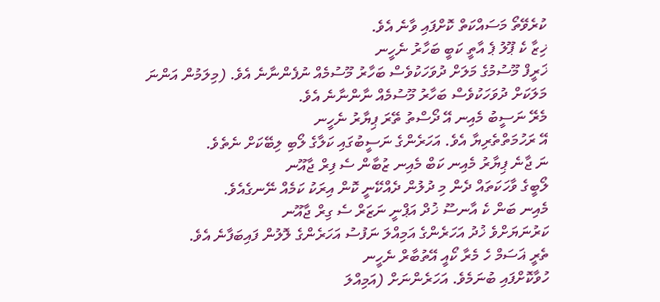ކުރެވޭތޯ މަސައްކަތް ކޮށްފައި ވާނެ އެވެ.
ޚިޒާ ކެ ޕޫލު ޕެ އާތީ ކަބީ ބަހާރު ނެހީނ
ޚަރީފް މޫސުމުގެ މަލަށް ދުވަހަކުވެސް ބަހާރު މޫސުމެއް ނުފެންނާނެ އެވެ. (މިލަމުން އަންނަ މަލަކަށް ދުވަހަކުވެސް ބަހާރު މޫސުމެއް ނާންނާނެ އެވެ.
މެރޭ ނަސީބު މެއިނ އޭ ދޯސްތު ތޭރަ ޕިޔާރު ނެހީނ
އޭ ރަހުމަތްތެރިޔާ އެވެ. އަހަރެންގެ ނަސީބުގައި ކަލާގެ ލޯބި ލިބޭކަށް ނެތެވެ.
ނަ ޖާނެ ޕިޔާރު މެއިނ ކަބް މެއިނ ޒުބާން ސެ ފިރް ޖާއޫނ
ލޯބީގެ ވާހަކަތައް ދެން މި ދުލުން ދެއްކޭނީ ކޮން އިރަކު ކަމެއް ނޭނގެއެވެ.
މެއިނ ބަން ކެ އާނސޫ ޚުދް އަޕްނީ ނަޒަރް ސެ ގިރް ޖާއޫނ
ކަރުނަޔަށްވެ ޚުދު އަހަރެންގެ އަމިއްލަ ނަފުސު އަހަރެންގެ ލޮލުން ފައިބަފާނެ އެވެ.
ތެރީ ޣަސަމް ހެ މެރާ ކޯއީ އޭތުބާރް ނެހީނ
ހުވާކޮށްފައި ބުނަމެވެ. އަހަރެންނަށް (އަމިއްލަ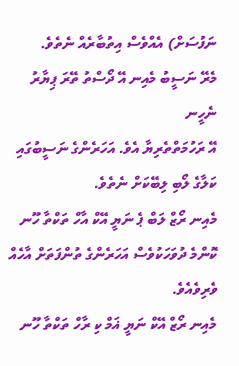ނަފުސަށް) އެއްވެސް އިތުބާރެއް ނެތެވެ.
މެރޭ ނަސީބު މެއިނ އޭ ދޯސްތު ތޭރަ ޕިޔާރު ނެހީނ
އޭ ރަހުމަތްތެރިޔާ އެވެ. އަހަރެންގެ ނަސީބުގައި ކަލާގެ ލޯބި ލިބޭކަށް ނެތެވެ.
މެއިނ ރޯޒް ލަބް ޕެ ނަޔީ އޭކް އާހް ތަކްތާ ހޫނ
ކޮންމެ ދުވަހަކުވެސް އަހަރެންގެ ތުންފަތަށް އާހެއް ވެރިވެއެވެ.
މެއިނ ރޯޒް އޭކް ނަޔީ ޣަމް ކި ރާހް ތަކްތާ ހޫނ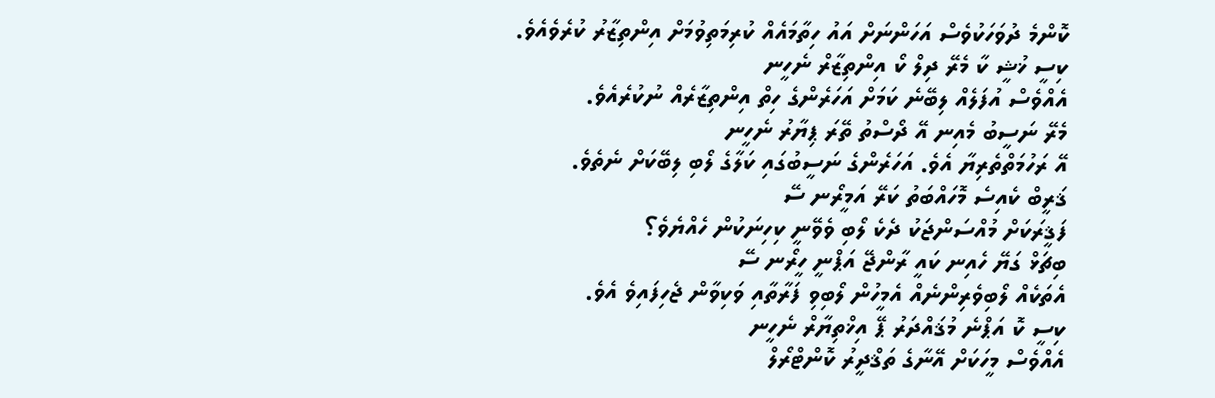ކޮންމެ ދުވަހަކުވެސް އަހަންނަށް އައު ހިތާމައެއް ކުރިމަތިވުމަށް އިންތިޒާރު ކުރެވެއެވެ.
ކިސީ ޚުޝީ ކާ މެރޭ ދިލް ކޯ އިންތިޒާރް ނެހީނ
އެއްވެސް އުފަލެއް ލިބޭނެ ކަމަށް އަހަރެންގެ ހިތް އިންތިޒާރެއް ނުކުރެއެވެ.
މެރޭ ނަސީބު މެއިނ އޭ ދޯސްތު ތޭރަ ޕިޔާރު ނެހީނ
އޭ ރަހުމަތްތެރިޔާ އެވެ. އަހަރެންގެ ނަސީބުގައި ކަލާގެ ލޯބި ލިބޭކަށް ނެތެވެ.
ޤަރީބް ކެއިސެ މޮހައްބަތު ކަރޭ އަމީރޯނ ސޭ
ފަޤީރަކަށް މުއްސަންޖަކު ދެކެ ލޯބި ވެވޭނީ ކިހިނަކުން ހެއްޔެވެ؟
ބިޗަޅް ގަޔޭ ހެއިނ ކައީ ރާންޖޭ އަޕްނީ ހީރޯނ ސޭ
އެތަކެއް ލޯބިވެރިންނެއް އެމީހުން ލޯބިވި ފަރާތާއި ވަކިވާން ޖެހިފައިވެ އެވެ.
ކިސީ ކޮ އަޕްނެ މުޤައްދަރު ޕޭ އިޚްތިޔާރް ނެހީނ
އެއްވެސް މީހަކަށް އޭނާގެ ތަޤްދީރު ކޮންޓްރޯލް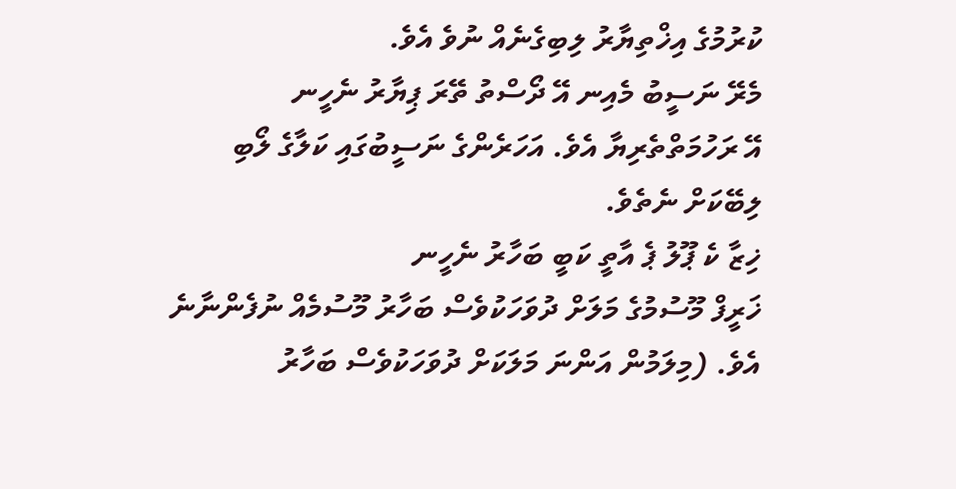ކުރުމުގެ އިޚްތިޔާރު ލިބިގެނެއް ނުވެ އެވެ.
މެރޭ ނަސީބު މެއިނ އޭ ދޯސްތު ތޭރަ ޕިޔާރު ނެހީނ
އޭ ރަހުމަތްތެރިޔާ އެވެ. އަހަރެންގެ ނަސީބުގައި ކަލާގެ ލޯބި ލިބޭކަށް ނެތެވެ.
ޚިޒާ ކެ ޕޫލު ޕެ އާތީ ކަބީ ބަހާރު ނެހީނ
ޚަރީފް މޫސުމުގެ މަލަށް ދުވަހަކުވެސް ބަހާރު މޫސުމެއް ނުފެންނާނެ އެވެ. (މިލަމުން އަންނަ މަލަކަށް ދުވަހަކުވެސް ބަހާރު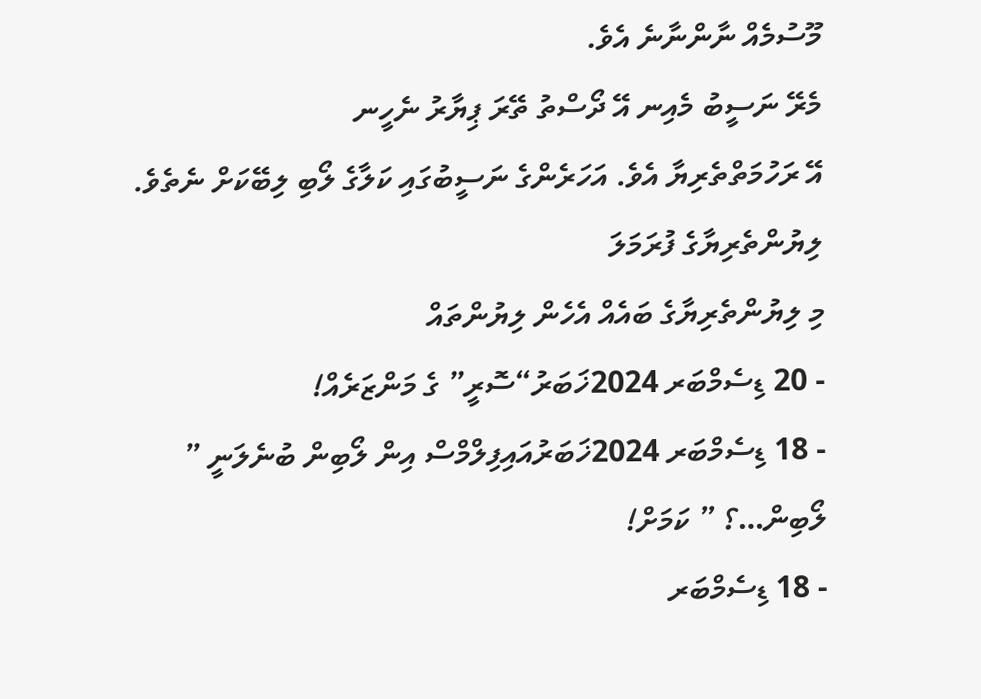މޫސުމެއް ނާންނާނެ އެވެ.
މެރޭ ނަސީބު މެއިނ އޭ ދޯސްތު ތޭރަ ޕިޔާރު ނެހީނ
އޭ ރަހުމަތްތެރިޔާ އެވެ. އަހަރެންގެ ނަސީބުގައި ކަލާގެ ލޯބި ލިބޭކަށް ނެތެވެ.
ލިޔުންތެރިޔާގެ ފުރަމަލަ
މި ލިޔުންތެރިޔާގެ ބައެއް އެހެން ލިޔުންތައް
- 20 ޑިސެމްބަރ 2024ޚަބަރު“ސޮރީ” ގެ މަންޒަރެއް!
- 18 ޑިސެމްބަރ 2024ޚަބަރުއައިފިލްމްސް އިން ލޯބިން ބުނެލަނީ ” ލޯބިން…؟ ” ކަމަށް!
- 18 ޑިސެމްބަރ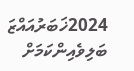2024ޚަބަރުއައްޒަ ބަލިވެއިންކަމަށް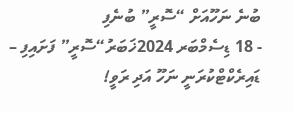ބުނެ ނަހޫއަށް “ސޮރީ” ބުނެފި
- 18 ޑިސެމްބަރ 2024ޚަބަރު“ސޮރީ” ފަށައިފި – ޑައިރެކްޓްކުރަނީ ނަހޫ އަދި ރަވީ!